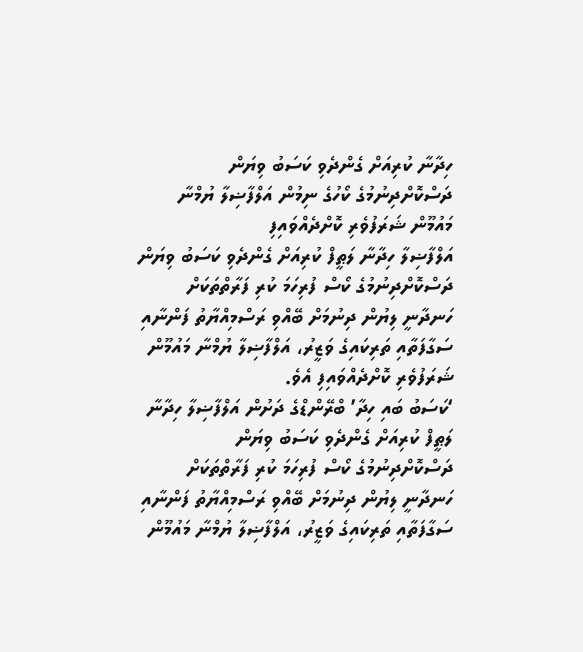ހިދާނާ ކުރިއަށް ގެންދެވި ކަސަބު ވިޔަން ދަސްކޮށްދިނުމުގެ ކޯހުގެ ނިމުން އަލްފާޟިލާ ޔުމްނާ މައުމޫން ޝަރަފުވެރި ކޮށްދެއްވައިފި
އަލްފާޟިލާ ހިދާނާ ލަޠީފް ކުރިއަށް ގެންދެވި ކަސަބު ވިޔަން ދަސްކޮށްދިނުމުގެ ކޯސް ފުރިހަމަ ކުރި ފަރާތްތަކަށް ހަނދާނީ ލިޔުން ދިނުމަށް ބޭއްވި ރަސްމިއްޔާތު ފަންނާއި ސަގާފަތާއި ތަރިކައިގެ ވަޒީރު، އަލްފާޟިލާ ޔުމްނާ މައުމޫން ޝަރަފުވެރި ކޮށްދެއްވައިފި އެވެ.
‘ކަސަބު ބައި ހިދާ’ ބްރޭންޑްގެ ދަށުން އަލްފާޟިލާ ހިދާނާ ލަޠީފް ކުރިއަށް ގެންދެވި ކަސަބު ވިޔަން ދަސްކޮށްދިނުމުގެ ކޯސް ފުރިހަމަ ކުރި ފަރާތްތަކަށް ހަނދާނީ ލިޔުން ދިނުމަށް ބޭއްވި ރަސްމިއްޔާތު ފަންނާއި ސަގާފަތާއި ތަރިކައިގެ ވަޒީރު، އަލްފާޟިލާ ޔުމްނާ މައުމޫން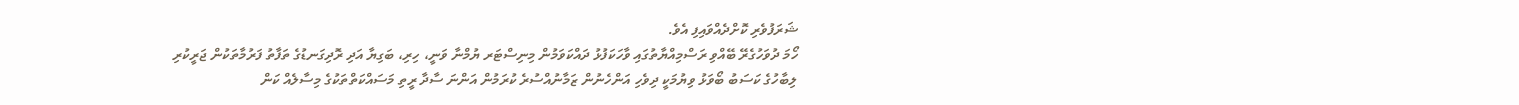ޝަރަފުވެރި ކޮށްދެއްވައިފި އެވެ.
ހޯމަ ދުވަހުގެރޭ ބޭއްވި ރަސްމިއްޔާތުގައި ވާހަކަފުޅު ދައްކަވަމުން މިނިސްޓަރ ޔުމްނާ ވަނީ، ހިރި، ބަގިޔާ އަދި ރޮދިގަނޑުގެ ތަފާތު ފަރުމާތަކުން ޖަރީކުރި ލިބާހުގެ ކަސަބު ބޯވަޅު ވިޔުމަކީ ދިވެހި އަންހެނުން ޒަމާނުއްސުރެ ކުރަމުން އަންނަ ސާދާ ރީތި މަސައްކަތްތަކުގެ މިސާލެއް ކަން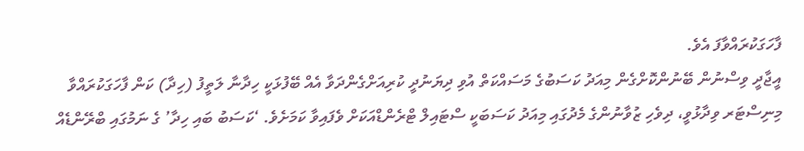ފާހަގަކުރައްވާފަ އެވެ.
އީޖާދީ ވިސްނުން ބޭނުންކޮށްގެން މިއަދު ކަސަބުގެ މަސައްކަތް އުވި ދިޔަނުދީ ކުރިއަށްގެންދަވާ އެއް ބޭފުޅަކީ ހިދާނާ ލަތީފު (ހިދާ) ކަން ފާހަގަކުރައްވާ މިނިސްޓަރ ވިދާޅުވީ، ދިވެހި ޒުވާނުންގެ މެދުގައި މިއަދު ކަސަބަކީ ސްޓައިލް ޓްރެންޑްއަކަށް ވެފައިވާ ކަމަށެވެ. ‘ކަސަބު ބައި ހިދާ’ ގެ ނަމުގައި ބްރޭންޑެއް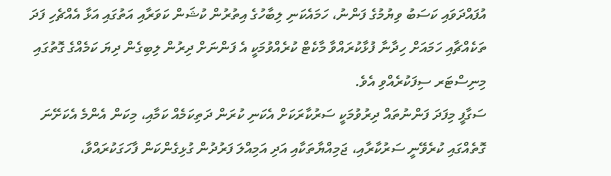އުފައްދަވައި ކަސަބު ވިޔުމުގެ ފަންނު، ހަމައެކަނި ލިބާހުގެ އިތުރުން ކުޝަން ކަވަރާއި އަތުގައި އަޅާ އެއްޗެހި ފަދަ ތަކެއްޗާއި ހަމައަށް ހިދާނާ ފުޅާކުރައްވާ މާކެޓް ކުރެއްވުމަކީ އެ ފަންނަށް ދިރުން ލިބިގެން ދިޔަ ކަމެއްގެ ގޮތުގައި މިނިސްޓަރ ސިފަކުރެއްވި އެވެ.
ސަގާފީ މިފަދަ ފަންނުތައް ދިރުވުމަކީ ސަރުކާރަކަށް އެކަނި ކުރަން ދަތިކަމެއް ކަމާއި، މިކަން އެންމެ އެކަށޭނަ ގޮތެއްގައި ކުރެވޭނީ ސަރުކާރާއި، ޖަމިއްޔާތަކާއި އަދި އަމިއްލަ ފަރުދުން ގުޅިގެންކަން ފާހަގަކުރައްވާ،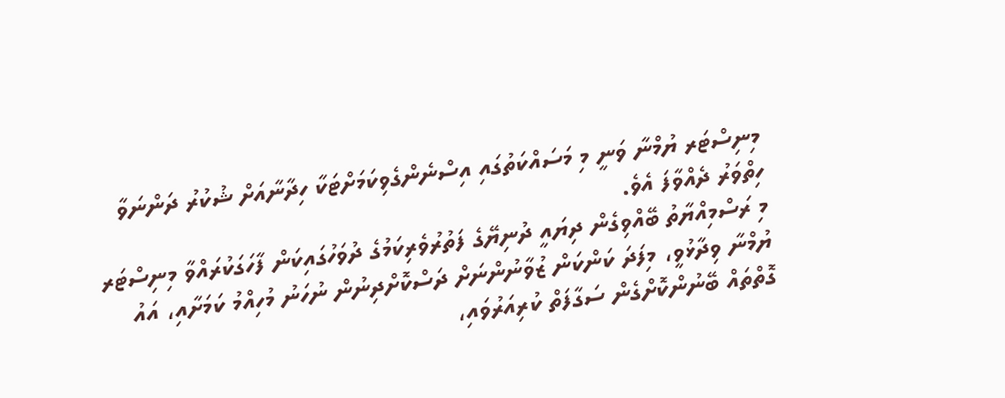މިނިސްޓަރ ޔުމްނާ ވަނީ މި މަސައްކަތުގައި އިސްނެންގެވިކަމަށްޓަކާ ހިދާނާއަށް ޝުކުރު ދަންނަވާ ހިތްވަރު ދެއްވާފަ އެވެ.
މި ރަސްމިއްޔާތު ބޭއްވިގެން ދިޔައީ ދުނިޔޭގެ ފަތުރުވެރިކަމުގެ ދުވަހުގައިކަން ފާހަގަކުރައްވާ މިނިސްޓަރ ޔުމްނާ ވިދާޅުވީ، މިފަދަ ކަންކަން ޒުވާނުންނަށް ދަސްކޮށްދިނުން ނުހަނު މުހިއްމު ކަމަށާއި، އައު ގޮތްތައް ބޭނުންކޮށްގެން ސަގާފަތް ކުރިއަރުވައި،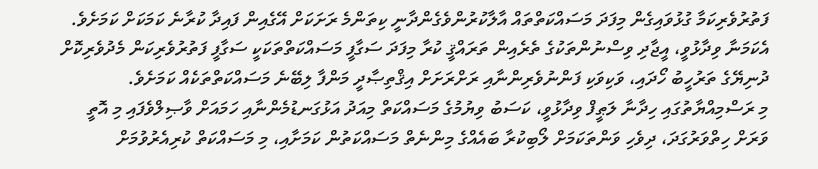ފަތުރުވެރިކަމާ ގުޅުވައިގެން މިފަދަ މަސައްކަތްތައް އާލާކުރުންވެގެންދާނީ ކިތަންމެ ރަށަކަށް އޭގެއިން ފައިދާ ކުރާނެ ކަމަކަށް ކަމަށެވެ.
އެކަމަނާ ވިދާޅުވީ، އީޖާދި ވިސްނުންތަކުގެ ތެރެއިން ތަރައްޤީ ކުރާ މިފަދަ ސަގާފީ މަސައްކަތްތަކަކީ ސަގާފީ ފަތުރުވެރިކަން މެދުވެރިކޮށް ދުނިޔޭގެ ތަރުހީބު ހޯދައި، ވަކިވަކި ފަންނުވެރިންނާއި ރަށްރަށަށް އިޤްތިޞާދީ މަންފާ ލިބޭނެ މަސައްކަތްތަކެއް ކަމަށެވެ.
މި ރަސްމިއްޔާތުގައި ހިދާނާ ލަޠީފް ވިދާޅުވީ، ކަސަބު ވިޔުމުގެ މަސައްކަތް މިއަދު އަޅުގަނޑުމެންނާއި ހަމައަށް ވާޞިލްވެފައި މި އޮތީ ވަރަށް ހިތްވަރުގަދަ، ދިވެހި ވަންތަކަމަށް ލޯބިކުރާ ބައެއްގެ މިންނެތް މަސައްކަތުން ކަމަށާއި، މި މަސައްކަތް ކުރިއެރުވުމަށް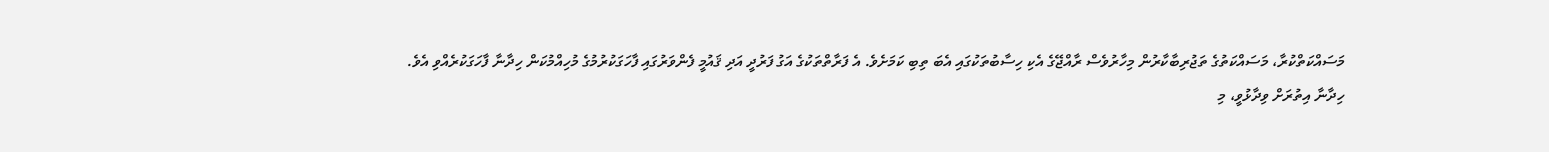މަސައްކަތްކުރާ، މަސައްކަތުގެ ތަޖުރިބާކާރުން މިހާރުވެސް ރާއްޖޭގެ އެކި ހިސާބުތަކުގައި އެބަ ތިބި ކަމަށެވެ. އެ ފަރާތްތަކުގެ އަގު ފަރުދީ އަދި ޤައުމީ ފެންވަރުގައި ފާހަގަކުރުމުގެ މުހިއްމުކަން ހިދާނާ ފާހަގަކުރެއްވި އެވެ.
ހިދާނާ އިތުރަށް ވިދާޅުވީ، މި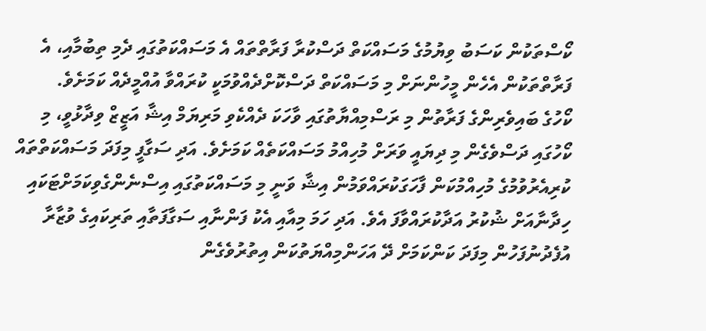ކޯސްތަކުން ކަސަބު ވިޔުމުގެ މަސައްކަތް ދަސްކުރާ ފަރާތްތައް އެ މަސައްކަތުގައި ދެމި ތިބުމާއި، އެ ފަރާތްތަކުން އެހެން މީހުންނަށް މި މަސައްކަތް ދަސްކޮށްދެއްވުމަކީ ކުރައްވާ އުއްމީދެއް ކަމަށެވެ.
ކޯހުގެ ބައިވެރިންގެ ފަރާތުން މި ރަސްމިއްޔާތުގައި ވާހަކަ ދެއްކެވި މަރިޔަމް އިޝާ އަޒީޒް ވިދާޅުވީ، މި ކޯހުގައި ދަސްވެގެން މި ދިޔައީ ވަރަށް މުހިއްމު މަސައްކަތެއް ކަމަށެވެ. އަދި ސަގާފީ މިފަދަ މަސައްކަތްތައް ކުރިއެރުވުމުގެ މުހިއްމުކަން ފާހަގަކުރައްވަމުން އިޝާ ވަނީ މި މަސައްކަތުގައި އިސްނެންގެވިކަމަށްޓަކައި ހިދާނާއަށް ޝުކުރު އަދާކުރައްވާފަ އެވެ. އަދި ހަމަ މިއާއި އެކު ފަންނާއި ސަގާފަތާއި ތަރިކައިގެ ވުޒާރާ އުފެދުނުފަހުން މިފަދަ ކަންކަމަށް ދޭ އަހަންމިއްޔަތުކަން އިތުރުވެގެން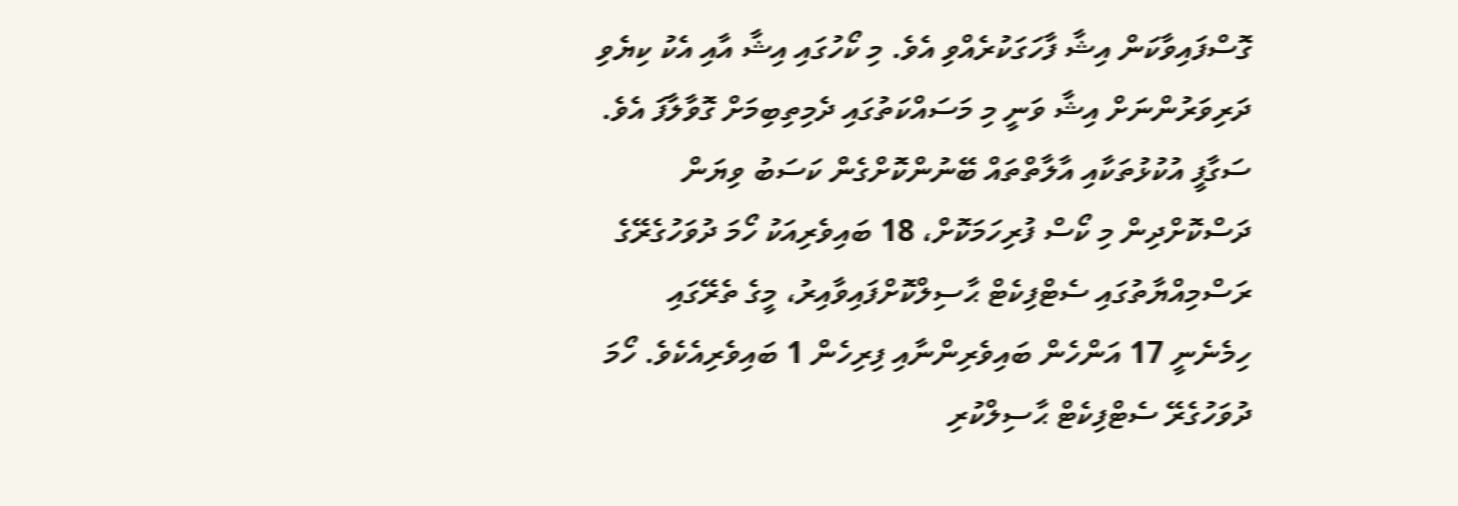ގޮސްފައިވާކަން އިޝާ ފާހަގަކުރެއްވި އެވެ. މި ކޯހުގައި އިޝާ އާއި އެކު ކިޔެވި ދަރިވަރުންނަށް އިޝާ ވަނީ މި މަސައްކަތުގައި ދެމިތިބިމަށް ގޮވާލާފަ އެވެ.
ސަގާފީ އުކުޅުތަކާއި އާލާތްތައް ބޭނުންކޮށްގެން ކަސަބު ވިޔަން ދަސްކޮށްދިން މި ކޯސް ފުރިހަމަކޮށް، 18 ބައިވެރިއަކު ހޯމަ ދުވަހުގެރޭގެ ރަސްމިއްޔާތުގައި ސެޓްފިކެޓް ޙާސިލްކޮށްފައިވާއިރު، މީގެ ތެރޭގައި ހިމެނެނީ 17 އަންހެން ބައިވެރިންނާއި ފިރިހެން 1 ބައިވެރިއެކެވެ. ހޯމަ ދުވަހުގެރޭ ސެޓްފިކެޓް ޙާސިލްކުރި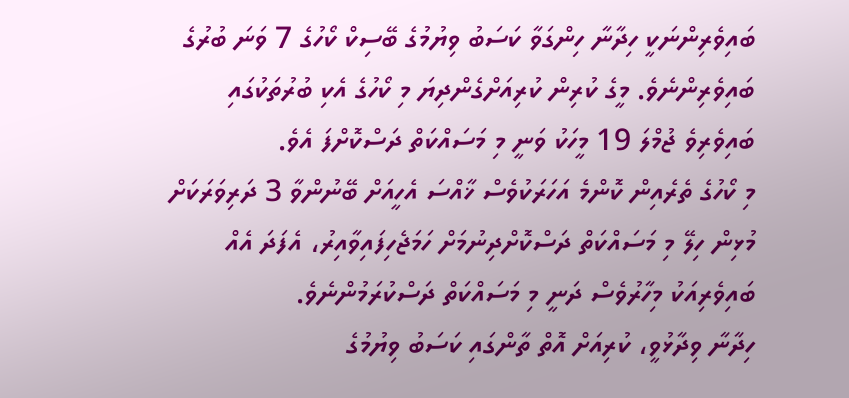ބައިވެރިންނަކީ ހިދާނާ ހިންގަވާ ކަސަބު ވިޔުމުގެ ބޭސިކް ކޯހުގެ 7 ވަނަ ބުރުގެ ބައިވެރިންނެވެ. މީގެ ކުރިން ކުރިއަށްގެންދިޔަ މި ކޯހުގެ އެކި ބުރުތަކުގައި ބައިވެރިވެ ޖުމްލަ 19 މީހަކު ވަނީ މި މަސައްކަތް ދަސްކޮށްފަ އެވެ.
މި ކޯހުގެ ތެރެއިން ކޮންމެ އަހަރަކުވެސް ޚާއްސަ އެހީއަށް ބޭނުންވާ 3 ދަރިވަރަކަށް މުޅިން ހިލޭ މި މަސައްކަތް ދަސްކޮށްދިނުމަށް ހަމަޖެހިފައިވާއިރު، އެފަދަ އެއް ބައިވެރިއަކު މިހާރުވެސް ދަނީ މި މަސައްކަތް ދަސްކުރަމުންނެވެ.
ހިދާނާ ވިދާޅުވީ، ކުރިއަށް އޮތް ތާންގައި ކަސަބު ވިޔުމުގެ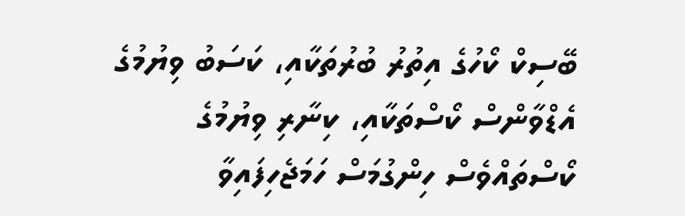ބޭސިކް ކޯހުގެ އިތުރު ބުރުތަކާއި، ކަސަބު ވިޔުމުގެ އެޑްވާންސް ކޯސްތަކާއި، ކިނާރި ވިޔުމުގެ ކޯސްތައްވެސް ހިންގުމަސް ހަމަޖެހިފައިވާ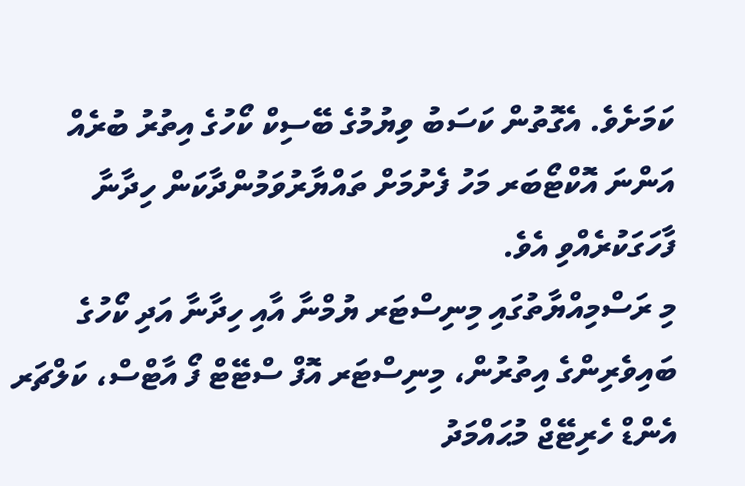ކަމަށެވެ. އެގޮތުން ކަސަބު ވިޔުމުގެ ބޭސިކް ކޯހުގެ އިތުރު ބުރެއް އަންނަ އޮކްޓޯބަރ މަހު ފެށުމަށް ތައްޔާރުވަމުންދާކަން ހިދާނާ ފާހަގަކުރެއްވި އެވެ.
މި ރަސްމިއްޔާތުގައި މިނިސްޓަރ ޔުމްނާ އާއި ހިދާނާ އަދި ކޯހުގެ ބައިވެރިންގެ އިތުރުން، މިނިސްޓަރ އޮފް ސްޓޭޓް ފޯ އާޓްސް، ކަލްޗަރ އެންޑް ހެރިޓޭޖް މުޙައްމަދު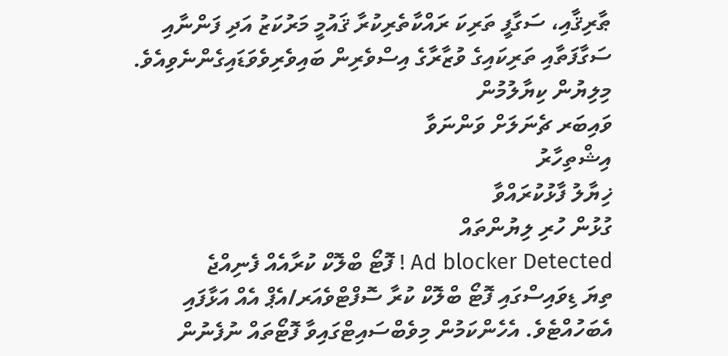ޠާރިޤާއި، ސަގާފީ ތަރިކަ ރައްކާތެރިކުރާ ޤައުމީ މަރުކަޒު އަދި ފަންނާއި ސަގާފަތާއި ތަރިކައިގެ ވުޒާރާގެ އިސްވެރިން ބައިވެރިވެވަޑައިގެންނެވިއެވެ.
މިލިޔުން ކިޔާލުމުން
ވައިބަރ ޗެނަލަށް ވަންނަވާ
އިޝްތިހާރު
ޚިޔާލު ފާޅުކުރައްވާ
ގުޅުން ހުރި ލިޔުންތައް
Ad blocker Detected ! ފޮޓޯ ބްލޮކް ކުރާއެއް ފެނިއްޖެ
ތިޔަ ޑިވައިސްގައި ފޮޓޯ ބްލޮކް ކުރާ ސޮފްޓްވެއަރ/އެޕް އެއް އަޅާފައި އެބަހުއްޓެވެ. އެހެންކަމުން މިވެބްސައިޓްގައިވާ ފޮޓޯތައް ނުފެނުން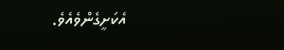އެކަށީގެންވެއެވެ.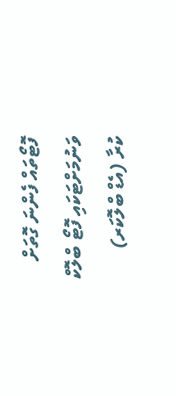ފޮޓޯތައް ފެންނަ ގޮތަށް ވަނުމަށްޓަކައި ފޮޓޯ ބްލޮކް ކުރާ (އެޑް ބްލޮކަރ)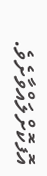އޮފކޮށްލައްވާށެވެ.